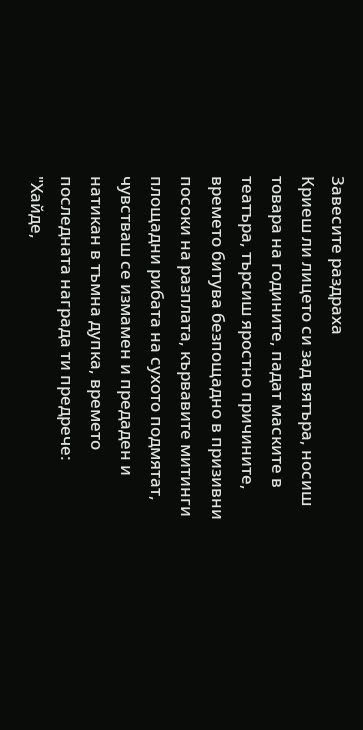Завесите раздраха
Криеш ли лицето си зад вятъра, носиш товара на годините, падат маските в театъра, търсиш яростно причините, времето битува безпощадно в призивни посоки на разплата, кървавите митинги площадни рибата на сухото подмятат, чувстваш се измамен и предаден и натикан в тъмна дупка, времето последната награда ти предрече: "Хайде,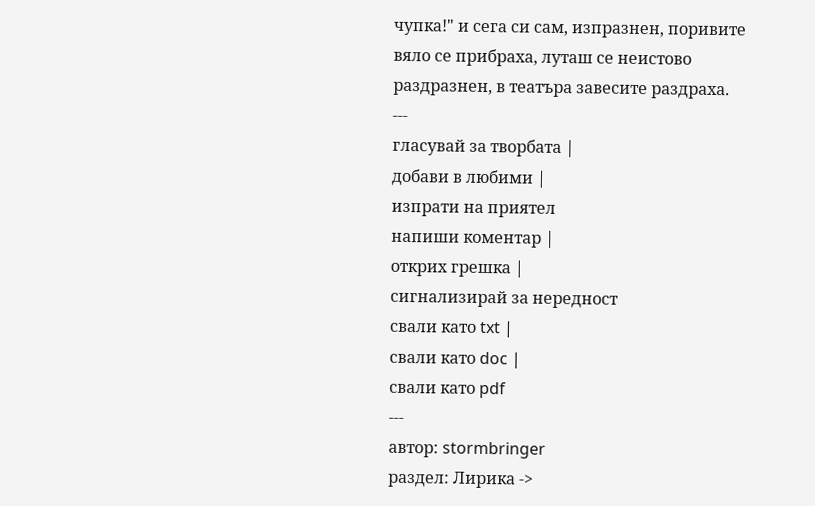чупка!" и сега си сам, изпразнен, поривите вяло се прибраха, луташ се неистово раздразнен, в театъра завесите раздраха.
---
гласувай за творбата |
добави в любими |
изпрати на приятел
напиши коментар |
открих грешка |
сигнализирай за нередност
свали като txt |
свали като doc |
свали като pdf
---
автор: stormbringer
раздел: Лирика ->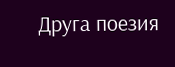Друга поезия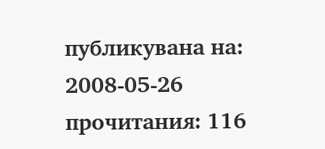публикувана на: 2008-05-26
прочитания: 116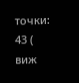точки: 43 ( виж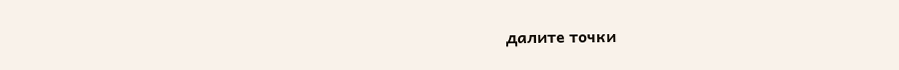далите точки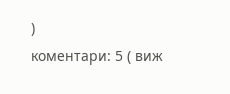)
коментари: 5 ( виж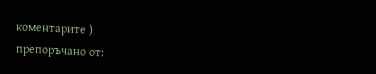коментарите )
препоръчано от: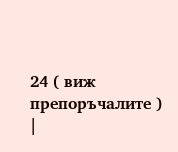24 ( виж препоръчалите )
|